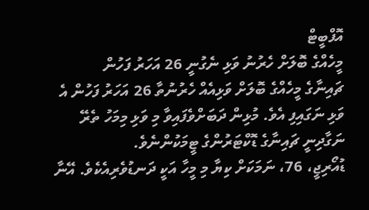އޮފްބީޓް
މީހެއްގެ ބޮލަށް ހެރުނު ވަޅި ނެގުނީ 26 އަހަރު ފަހުން
ޗައިނާގެ މީހެއްގެ ބޮލަށް ވަޅިއެއް ހެރުނުތާ 26 އަހަރު ފަހުން އެ ވަޅި ނަގައިފި އެވެ. މުޅިން ދަބަށްވެފައިވާ މި ވަޅި މިމަހު ތެރޭ ނަގާދިނީ ޗައިނާގެ ޑޮކްޓަރުންގެ ޓީމަކުންނެވެ.
ޑުއޯރިޖީ، 76، ނަމަކަށް ކިޔާ މި މީހާ އަކީ ދަނޑުވެރިއެކެވެ. އޭނާ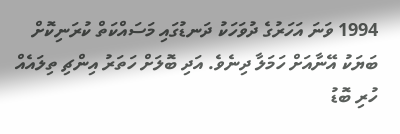1994 ވަނަ އަހަރުގެ ދުވަހަކު ދަނޑުގައި މަސައްކަތް ކުރަނިކޮށް ބަޔަކު އޭނާއަށް ހަމަލާ ދިނެވެ. އަދި ބޮލަށް ހަތަރު އިންޗި ތިލައެއް ހުރި ބޮޑު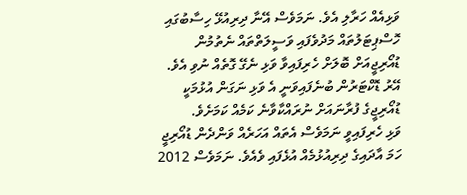ވަޅިއެއް ހަރާލި އެވެ. ނަމަވެސް އޭނާ ދިރިއުޅޭ ހިސާބުގައި ހޮސްޕިޓަލުތައް މަދުވެފައި ވަސީލަތްތައް ނެތުމުން ޑުއޯރިޖީއަށް ބޮލަށް ހެރިފައިވާ ވަޅި ނެގޭ ގޮތެއް ނުވި އެވެ. އޭރު ޑޮކްޓަރުން ބުނެފައިވަނީ އެ ވަޅި ނަގަން އުޅުމަކީ ޑުއޯރިޖީގެ ފުރާނައަށް ނުރައްކާވާނެ ކަމެއް ކަމަށެވެ.
ވަޅި ހެރިފައިވީ ނަމަވެސް އެތައް އަހަރެއް ވަންދެން ޑުއޯރިޖީ ހަމަ އާދައިގެ ދިރިއުޅުމެއް އުޅެފައި ވެއެވެ. ނަމަވެސް 2012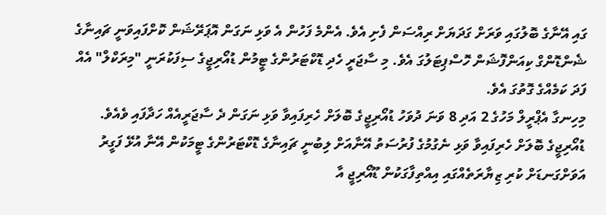ގައި އޭނާގެ ބޮލުގައި ވަރަށް ގަދަޔަށް ރިއްސަން ފެށި އެވެ. އެންމެ ފަހުން އެ ވަޅި ނަގަން އޮޕަރޭޝަން ކޮށްފައިވަނީ ޗައިނާގެ ޝެންޑޮންގް ކިއަންފޮޝަން ހޮސްޕިޓަލުގަ އެވެ. މި ސާޖަރީ ހެދި ޑޮކްޓަރުންގެ ޓީމުން ޑުއޯރިޖީގެ ސިފަކުރަނީ "މިރަކްލް" އެއް ފަދަ ކަމެއްގެ ގޮތުގަ އެވެ.
މިހިނގާ އެޕްރީލް މަހުގެ 2 އަދި 8 ވަނަ ދުވަހު ޑުއޯރިޖީގެ ބޮލަށް ހެރިފައިވާ ވަޅި ނަގަން ދެ ސާޖަރީއެއް ހަދާފައި ވެއެވެ.
ޑުއޯރިޖީގެ ބޮލަށް ހެރިފައިވާ ވަޅި ނެގުމުގެ ފުރުސަތު އޭނާއަށް ލިބުނީ ޗައިނާގެ ޑޮކްޓަރުންގެ ޓީމަކުން އޭނާ އުޅޭ ފަގީރު އަވަށްގަނޑަށް ކުރި ޒިޔާރަތެއްގައި އިއްތިފާގަކުން ޑޫއޯރިޖީ އާ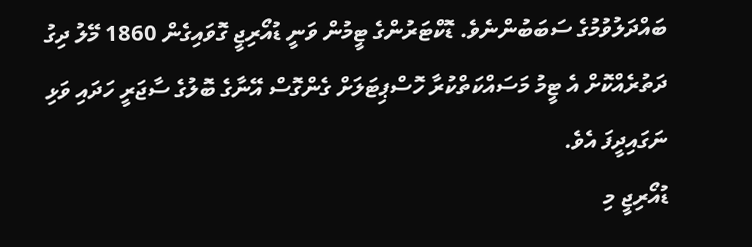ބައްދަލުވުމުގެ ސަބަބުންނެވެ. ޑޮކްޓަރުންގެ ޓީމުން ވަނީ ޑުއޯރިޖީ ގޮވައިގެން 1860 މޭލު ދިގު ދަތުރެއްކޮށް އެ ޓީމު މަސައްކަތްކުރާ ހޮސްޕިޓަލަށް ގެންގޮސް އޭނާގެ ބޮލުގެ ސާޖަރީ ހަދައި ވަޅި ނަގައިދީފަ އެވެ.
ޑުއޯރިޖީ މި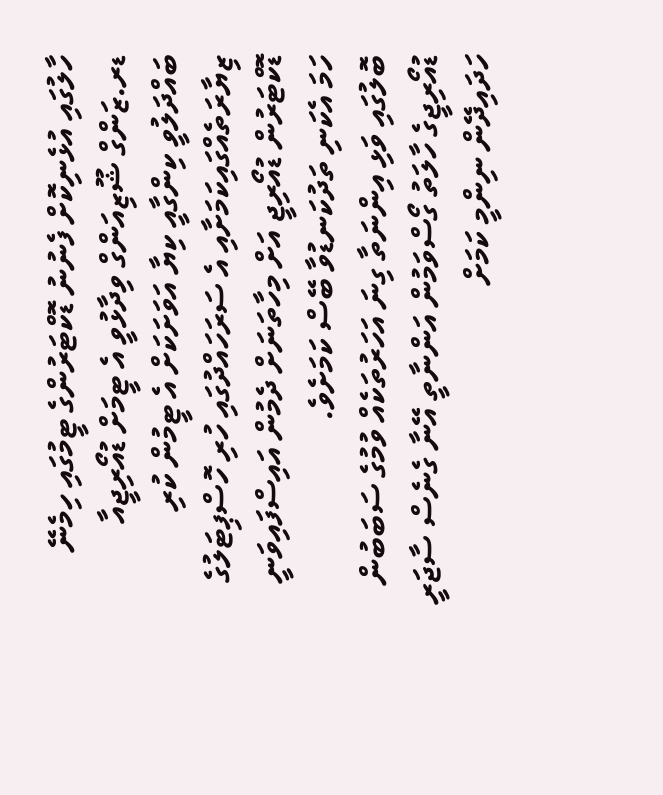ހާލުގައި އުޅެނިކޮށް ފެނުނު ޑޮކްޓަރުންގެ ޓީމުގައި ހިމެނޭ ޑރ.ޒަންގް ޝޫޒިއަންގް ވިދާޅުވީ އެ ޓީމަށް ޑުއޯރިޖީއާ ބައްދަލުވީ ކިންގާއީ ކިޔާ އަވަށަކަށް އެ ޓީމުން ކުރި ޒިޔާރަތެއްގައިކަމަށާއި އެ ސަރަހައްދުގައި ހުރި ހޮސްޕިޓަލުގެ ޑޮކްޓަރުން ޑުއޯރިޖީ އަށް މިހާތަނަށް ދެމުން އައިސްފައިވަނީ ހަމަ އެކަނި ތަދުކަނޑުވާ ބޭސް ކަމަށެވެ.
ބޮލުގައި ވަޅި އިންނަތާ ގިނަ އަހަރުތަކެއް ވުމުގެ ސަބަބުން ޑުއޯރިޖީގެ ހާލަތު ގޯސްވަމުން އަންނާތީ އޭނާ ގެނެސް ސާޖަރީ ހަދައިދޭން ނިންމީ ކަމަށް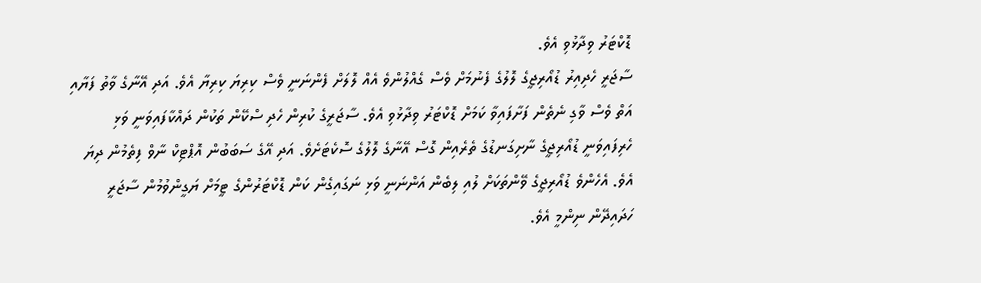ޑޮކްޓަރު ވިދާޅުވި އެވެ.
ސާޖަރީ ހެދިއިރު ޑުއޯރިޖީގެ ލޮލުގެ ފެނުމަށް ވެސް ގެއްލުންވެ އެއް ލޮލަށް ފެންނަނީ ވެސް ކިރިޔަ ކިރިޔާ އެވެ. އަދި އޭނާގެ ވާތު ފަޔާއި އަތް ވެސް ވާގި ނެތެން ފަށާފައިވާ ކަމަށް ޑޮކްޓަރު ވިދާޅުވި އެވެ. ސާޖަރީގެ ކުރިން ހެދި ސްކޭން ތަކުން ދައްކާފައިވަނީ ވަޅި ހެރިފައިވަނީ ޑުއޯރިޖީގެ ނާށިގަނޑުގެ ތެރެއިން ގޮސް އޭނާގެ ލޮލުގެ ސޮކެޓަށެވެ. އަދި އޭގެ ސަބަބުން އޮޕްޓިކް ނާވް ފިތެމުން ދިޔަ އެވެ. އެހެންވެ ޑުއޯރިޖީގެ ވޭންތަކަށް ލުއި ލިބެން އަންނަނީ ވަޅި ނަގައިގެން ކަން ޑޮކްޓަރުންގެ ޓީމަށް ޔަގީންވުމުން ސާޖަރީ ހަދައިދޭން ނިންމީ އެވެ.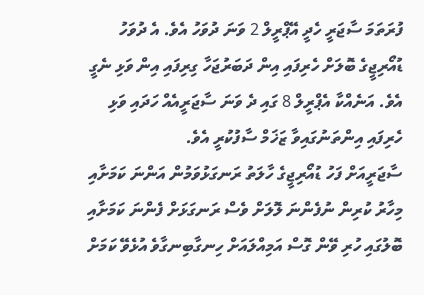ފުރަތަމަ ސާޖަރީ ހެދީ އޭޕްރީލް 2 ވަނަ ދުވަހު އެވެ. އެ ދުވަހު ޑުއޯރިޖީގެ ބޮލަށް ހެރިފައި އިން ދަބަރުޖަހާ ގިރިފައި އިން ވަޅި ނެގީ އެވެ. އަނެއްކާ އެޕްރީލް 8 ގައި ދެ ވަނަ ސާޖަރީއެއް ހަދައި ވަޅި ހެރިފައި އިންތަނުގައިވާ ޒަޚަމް ސާފުކުރީ އެވެ.
ސާޖަރީއަށް ފަހު ޑުއޯރިޖީގެ ހާލަތު ރަނގަޅުވަމުން އަންނަ ކަމަށާއި މިހާރު ކުރިން ނުފެންނަ ލޮލަށް ވެސް ރަނގަޅަށް ފެންނަ ކަމަށާއި ބޮލުގައި ހުރި ވޭން ގޮސް އަމިއްލައަށް ހިނގާބިނގާވެ އުޅެވޭ ކަމަށް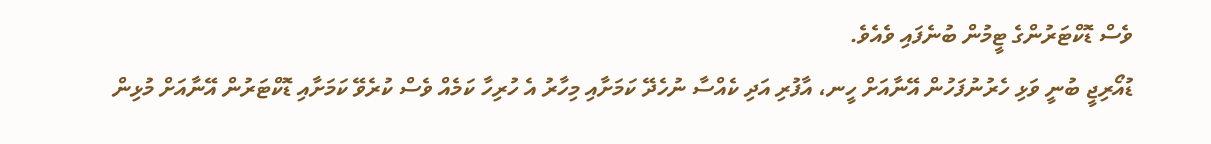ވެސް ޑޮކްޓަރުންގެ ޓީމުން ބުނެފައި ވެއެވެ.
ޑުއޯރިޖީ ބުނީ ވަޅި ހެރުނުފަހުން އޭނާއަށް ހީނ، އާފުރި އަދި ކެއްސާ ނުހެދޭ ކަމަށާއި މިހާރު އެ ހުރިހާ ކަމެއް ވެސް ކުރެވޭ ކަމަށާއި ޑޮކްޓަރުން އޭނާއަށް މުޅިން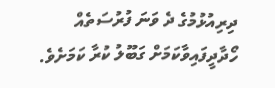ދިރިއުޅުމުގެ ދެ ވަނަ ފުރުސަތެއް ހޯދާދީފައިވާކަމަށް ގަބޫލު ކުރާ ކަމަށެވެ.